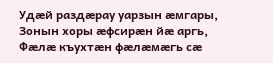Удæй раздæрау уарзын æмгары,
Зонын хоры æфсирæн йæ аргь,
Фæлæ къухтæн фæлæмæгь сæ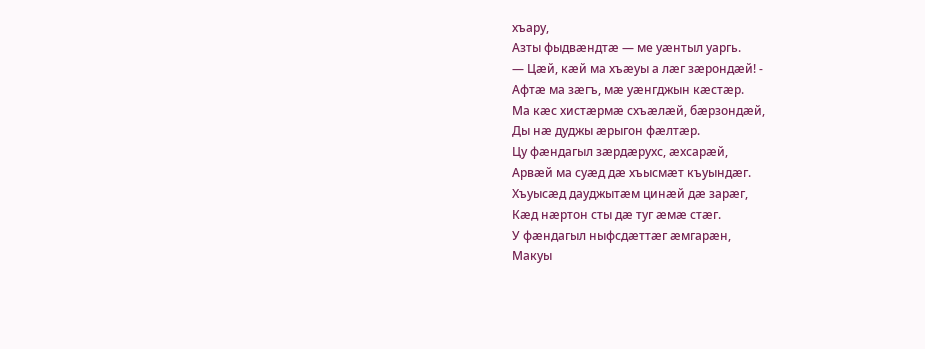хъару,
Азты фыдвæндтæ — ме уæнтыл уаргь.
— Цæй, кæй ма хъæуы а лæг зæрондæй! -
Афтæ ма зæгъ, мæ уæнгджын кæстæр.
Ма кæс хистæрмæ схъæлæй, бæрзондæй,
Ды нæ дуджы æрыгон фæлтæр.
Цу фæндагыл зæрдæрухс, æхсарæй,
Арвæй ма суæд дæ хъысмæт къуындæг.
Хъуысæд дауджытæм цинæй дæ зарæг,
Кæд нæртон сты дæ туг æмæ стæг.
У фæндагыл ныфсдæттæг æмгарæн,
Макуы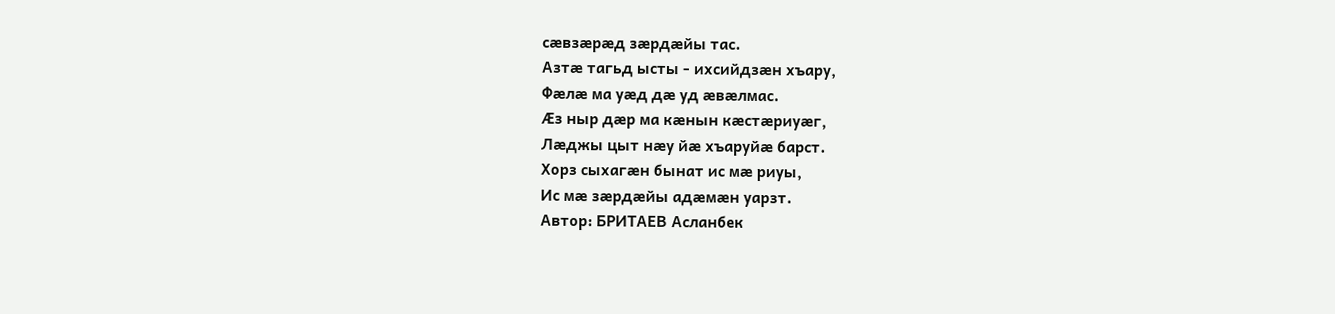сæвзæрæд зæрдæйы тас.
Азтæ тагьд ысты - ихсийдзæн хъару,
Фæлæ ма уæд дæ уд æвæлмас.
Æз ныр дæр ма кæнын кæстæриуæг,
Лæджы цыт нæу йæ хъаруйæ барст.
Хорз сыхагæн бынат ис мæ риуы,
Ис мæ зæрдæйы адæмæн уарзт.
Автор: БРИТАЕВ Асланбек